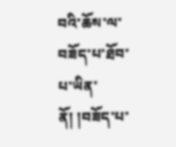བའི་ཆོས་ལ་བཟོད་པ་ཐོབ་པ་ཡིན་ནོ། །བཟོད་པ་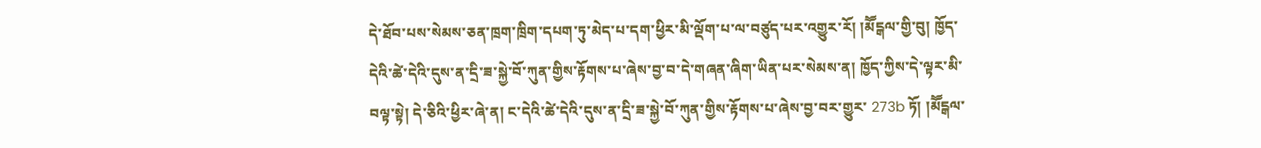དེ་ཐོབ་པས་སེམས་ཅན་ཁྲག་ཁྲིག་དཔག་ཏུ་མེད་པ་དག་ཕྱིར་མི་ལྡོག་པ་ལ་བཙུད་པར་འགྱུར་རོ། །མཽངྒལ་གྱི་བུ། ཁྱོད་དེའི་ཚེ་དེའི་དུས་ན་དྲི་ཟ་སྐྱེ་བོ་ཀུན་གྱིས་རྟོགས་པ་ཞེས་བྱ་བ་དེ་གཞན་ཞིག་ཡིན་པར་སེམས་ན། ཁྱོད་ཀྱིས་དེ་ལྟར་མི་བལྟ་སྟེ། དེ་ཅིའི་ཕྱིར་ཞེ་ན། ང་དེའི་ཚེ་དེའི་དུས་ན་དྲི་ཟ་སྐྱེ་བོ་ཀུན་གྱིས་རྟོགས་པ་ཞེས་བྱ་བར་གྱུར་ 273b ཏོ། །མཽངྒལ་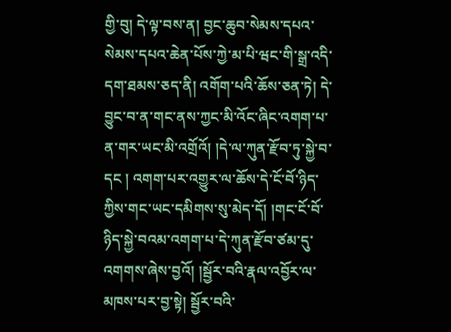གྱི་བུ། དེ་ལྟ་བས་ན། བྱང་ཆུབ་སེམས་དཔའ་སེམས་དཔའ་ཆེན་པོས་ཀྱེ་མ་པི་ཝང་གི་སྒྲ་འདི་དག་ཐམས་ཅད་ནི། འགོག་པའི་ཆོས་ཅན་ཏེ། དེ་བྱུང་བ་ན་གང་ནས་ཀྱང་མི་འོང་ཞིང་འགག་པ་ན་གར་ཡང་མི་འགྲོའོ། །དེ་ལ་ཀུན་རྫོབ་ཏུ་སྐྱེ་བ་དང ། འགག་པར་འགྱུར་ལ་ཆོས་དེ་ངོ་བོ་ཉིད་ཀྱིས་གང་ཡང་དམིགས་སུ་མེད་དོ། །གང་ངོ་བོ་ཉིད་སྐྱེ་བའམ་འགག་པ་དེ་ཀུན་རྫོབ་ཙམ་དུ་འགགས་ཞེས་བྱའོ། །སྦྱོར་བའི་རྣལ་འབྱོར་ལ་མཁས་པར་བྱ་སྟེ། སྦྱོར་བའི་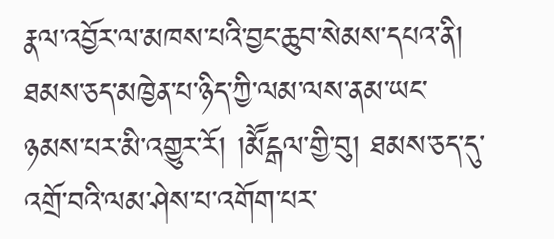རྣལ་འབྱོར་ལ་མཁས་པའི་བྱང་ཆུབ་སེམས་དཔའ་ནི། ཐམས་ཅད་མཁྱེན་པ་ཉིད་ཀྱི་ལམ་ལས་ནམ་ཡང་ཉམས་པར་མི་འགྱུར་རོ། །མཽངྒལ་གྱི་བུ། ཐམས་ཅད་དུ་འགྲོ་བའི་ལམ་ཤེས་པ་འགོག་པར་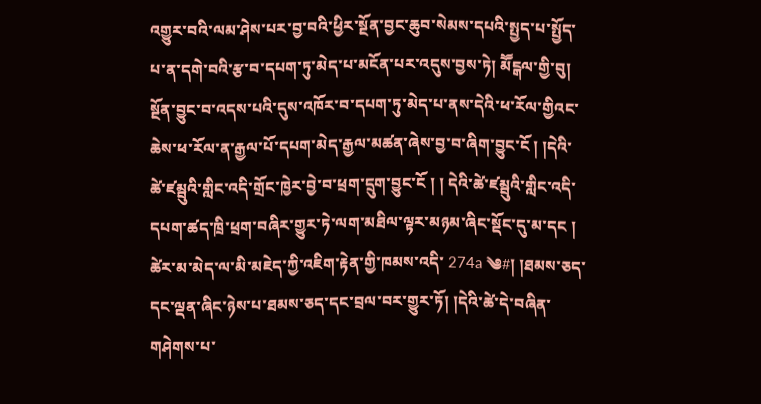འགྱུར་བའི་ལམ་ཤེས་པར་བྱ་བའི་ཕྱིར་སྔོན་བྱང་ཆུབ་སེམས་དཔའི་སྤྱད་པ་སྤྱོད་པ་ན་དགེ་བའི་རྩ་བ་དཔག་ཏུ་མེད་པ་མངོན་པར་འདུས་བྱས་ཏེ། མཽངྒལ་གྱི་བུ། སྔོན་བྱུང་བ་འདས་པའི་དུས་འཁོར་བ་དཔག་ཏུ་མེད་པ་ནས་དེའི་ཕ་རོལ་གྱིའང་ཆེས་ཕ་རོལ་ན་རྒྱལ་པོ་དཔག་མེད་རྒྱལ་མཚན་ཞེས་བྱ་བ་ཞིག་བྱུང་ངོ ། །དེའི་ཚེ་ཛམྦུའི་གླིང་འདི་གྲོང་ཁྱེར་བྱེ་བ་ཕྲག་དྲུག་བྱུང་ངོ ། ། དེའི་ཚེ་ཛམྦུའི་གླིང་འདི་དཔག་ཚད་ཁྲི་ཕྲག་བཞིར་གྱུར་ཏེ་ལག་མཐིལ་ལྟར་མཉམ་ཞིང་སྡོང་དུ་མ་དང ། ཚེར་མ་མེད་ལ་མི་མཇེད་ཀྱི་འཇིག་རྟེན་གྱི་ཁམས་འདི་ 274a ༄#། །ཐམས་ཅད་དང་ལྡན་ཞིང་ཉེས་པ་ཐམས་ཅད་དང་བྲལ་བར་གྱུར་ཏོ། །དེའི་ཚེ་དེ་བཞིན་གཤེགས་པ་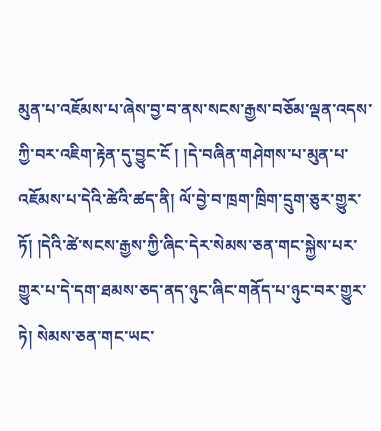མུན་པ་འཇོམས་པ་ཞེས་བྱ་བ་ནས་སངས་རྒྱས་བཅོམ་ལྡན་འདས་ཀྱི་བར་འཇིག་རྟེན་དུ་བྱུང་ངོ ། །དེ་བཞིན་གཤེགས་པ་མུན་པ་འཇོམས་པ་དེའི་ཚེའི་ཚད་ནི། ལོ་བྱེ་བ་ཁྲག་ཁྲིག་དྲུག་ཅུར་གྱུར་ཏོ། །དེའི་ཚེ་སངས་རྒྱས་ཀྱི་ཞིང་དེར་སེམས་ཅན་གང་སྐྱེས་པར་གྱུར་པ་དེ་དག་ཐམས་ཅད་ནད་ཉུང་ཞིང་གནོད་པ་ཉུང་བར་གྱུར་ཏེ། སེམས་ཅན་གང་ཡང་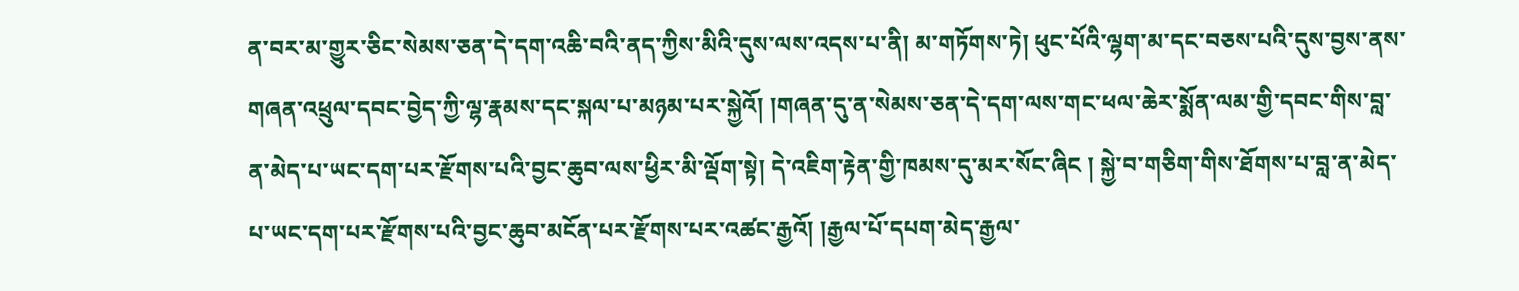ན་བར་མ་གྱུར་ཅིང་སེམས་ཅན་དེ་དག་འཆི་བའི་ནད་ཀྱིས་མིའི་དུས་ལས་འདས་པ་ནི། མ་གཏོགས་ཏེ། ཕུང་པོའི་ལྷག་མ་དང་བཅས་པའི་དུས་བྱས་ནས་གཞན་འཕྲུལ་དབང་བྱེད་ཀྱི་ལྷ་རྣམས་དང་སྐལ་པ་མཉམ་པར་སྐྱེའོ། །གཞན་དུ་ན་སེམས་ཅན་དེ་དག་ལས་གང་ཕལ་ཆེར་སྨོན་ལམ་གྱི་དབང་གིས་བླ་ན་མེད་པ་ཡང་དག་པར་རྫོགས་པའི་བྱང་ཆུབ་ལས་ཕྱིར་མི་ལྡོག་སྟེ། དེ་འཇིག་རྟེན་གྱི་ཁམས་དུ་མར་སོང་ཞིང ། སྐྱེ་བ་གཅིག་གིས་ཐོགས་པ་བླ་ན་མེད་པ་ཡང་དག་པར་རྫོགས་པའི་བྱང་ཆུབ་མངོན་པར་རྫོགས་པར་འཚང་རྒྱའོ། །རྒྱལ་པོ་དཔག་མེད་རྒྱལ་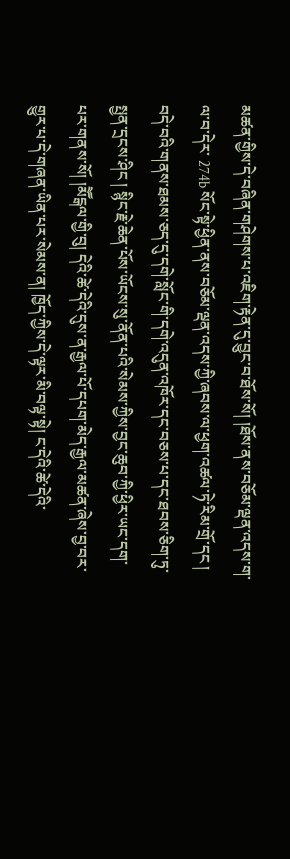མཚན་གྱིས་དེ་བཞིན་གཤེགས་པ་འཇིག་རྟེན་དུ་བྱུང་བ་ཐོས་སོ། །ཐོས་ནས་བཅོམ་ལྡན་འདས་ག་ལ་བ་དེར་ 274b སོང་སྟེ་ཕྱིན་ནས་བཅོམ་ལྡན་འདས་ཀྱི་ཞབས་ལ་ཕྱག་འཚལ་ཏེ་རིམ་གྲོ་དང ། བདེ་བའི་གནས་ཐམས་ཅད་དུ་དགེ་སློང་གི་དགེ་འདུན་འཁོར་དང་བཅས་པ་དང་ཐབས་ཅིག་ཏུ་སྤྱན་དྲངས་ཤིང ། སྙིང་རྗེ་ཆེན་པོས་ཡོངས་སུ་ནོན་པའི་སེམས་ཀྱིས་བྱང་ཆུབ་ཀྱི་ཕྱིར་ཡང་དག་པར་གནས་སོ། །མཽངྒལ་གྱི་བུ། དེའི་ཚེ་དེའི་དུས་ན་རྒྱལ་པོ་དཔག་མེད་རྒྱལ་མཚན་ཞེས་བྱ་བར་གྱུར་པ་དེ་གཞན་ཡིན་པར་སེམས་ན། ཁྱོད་ཀྱིས་དེ་ལྟར་མི་བལྟ་སྟེ། ང་དེའི་ཚེ་དེའི་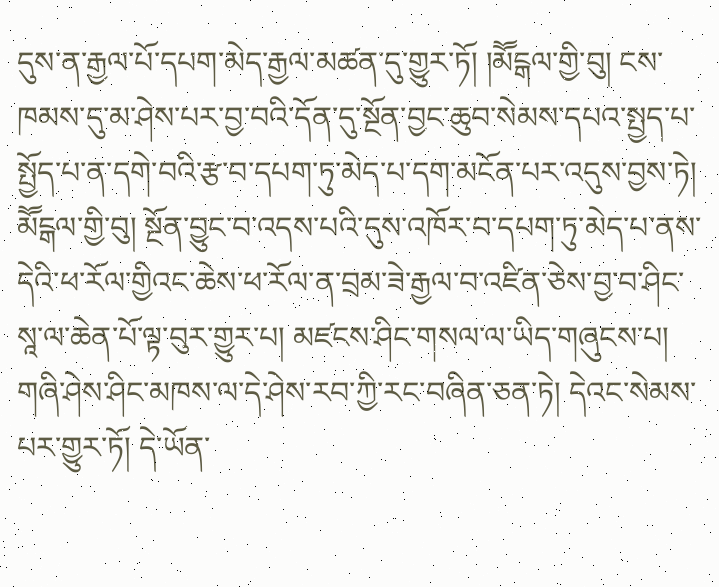དུས་ན་རྒྱལ་པོ་དཔག་མེད་རྒྱལ་མཚན་དུ་གྱུར་ཏོ། །མཽངྒལ་གྱི་བུ། ངས་ཁམས་དུ་མ་ཤེས་པར་བྱ་བའི་དོན་དུ་སྔོན་བྱང་ཆུབ་སེམས་དཔའ་སྤྱད་པ་སྤྱོད་པ་ན་དགེ་བའི་རྩ་བ་དཔག་ཏུ་མེད་པ་དག་མངོན་པར་འདུས་བྱས་ཏེ། མཽངྒལ་གྱི་བུ། སྔོན་བྱུང་བ་འདས་པའི་དུས་འཁོར་བ་དཔག་ཏུ་མེད་པ་ནས་དེའི་ཕ་རོལ་གྱིའང་ཆེས་ཕ་རོལ་ན་བྲམ་ཟེ་རྒྱལ་བ་འཛིན་ཅེས་བྱ་བ་ཤིང་སཱ་ལ་ཆེན་པོ་ལྟ་བུར་གྱུར་པ། མཛངས་ཤིང་གསལ་ལ་ཡིད་གཞུངས་པ། གཞི་ཤེས་ཤིང་མཁས་ལ་དེ་ཤེས་རབ་ཀྱི་རང་བཞིན་ཅན་ཏེ། དེའང་སེམས་པར་གྱུར་ཏོ། དེ་ཡོན་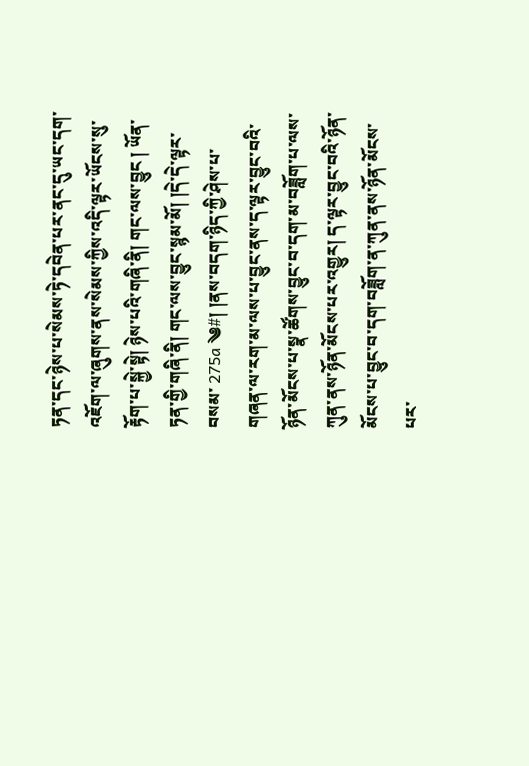ཏན་དང་ཉེས་པ་སེམས་ཏེ་དབེན་པར་ནང་དུ་ཡང་དག་འཇོག་ལ་ཞུགས་ནས་སེམས་ཀྱིས་འདི་ལྟར་ཡོངས་སུ་རྟོག་པ་སྐྱེ་སྟེ། ཉེས་པའི་གཞི་ནི། གང་ལས་བྱུང ། ཡོན་ཏན་གྱི་གཞི་ནི། གང་ལས་བྱུང་སྙམ་མོ། །དེ་དེ་ལྟར་བསམ་ 275a ༄#། །ནས་བདག་ཉིད་ཀྱི་ཤེས་པ་གཞན་ལ་རག་མ་ལས་པ་བྱུང་ནས་ད་ལྟར་བྱུང་བའི་ཉོན་མོངས་པ་སྣ་ཚོགས་བྱུང་བ་དག་མ་བཟློག་པ་ལས་ཀུན་ནས་ཉོན་མོངས་པར་འགྱུར། ད་ལྟར་བྱུང་བའི་ཉོན་མོངས་པ་བྱུང་བ་དག་བཟློག་ན་ཀུན་ནས་ཉོན་མོངས་པར་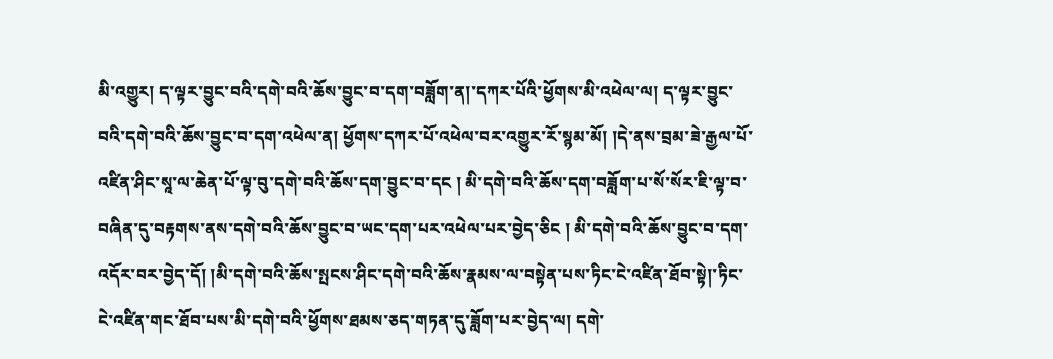མི་འགྱུར། ད་ལྟར་བྱུང་བའི་དགེ་བའི་ཆོས་བྱུང་བ་དག་བཟློག་ན།་དཀར་པོའི་ཕྱོགས་མི་འཕེལ་ལ། ད་ལྟར་བྱུང་བའི་དགེ་བའི་ཆོས་བྱུང་བ་དག་འཕེལ་ན། ཕྱོགས་དཀར་པོ་འཕེལ་བར་འགྱུར་རོ་སྙམ་མོ། །དེ་ནས་བྲམ་ཟེ་རྒྱལ་པོ་འཛིན་ཤིང་སཱ་ལ་ཆེན་པོ་ལྟ་བུ་དགེ་བའི་ཆོས་དག་བྱུང་བ་དང ། མི་དགེ་བའི་ཆོས་དག་བཟློག་པ་སོ་སོར་ཇི་ལྟ་བ་བཞིན་དུ་བརྟགས་ནས་དགེ་བའི་ཆོས་བྱུང་བ་ཡང་དག་པར་འཕེལ་པར་བྱེད་ཅིང ། མི་དགེ་བའི་ཆོས་བྱུང་བ་དག་འདོར་བར་བྱེད་དོ། །མི་དགེ་བའི་ཆོས་སྤངས་ཤིང་དགེ་བའི་ཆོས་རྣམས་ལ་བསྟེན་པས་ཏིང་ངེ་འཛིན་ཐོབ་སྟེ།་ཏིང་ངེ་འཛིན་གང་ཐོབ་པས་མི་དགེ་བའི་ཕྱོགས་ཐམས་ཅད་གཏན་དུ་ཟློག་པར་བྱེད་ལ། དགེ་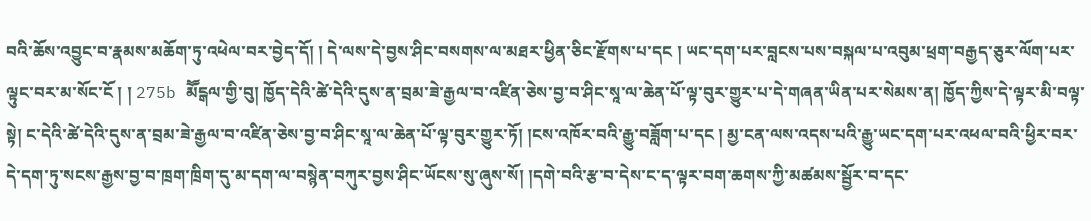བའི་ཆོས་འབྱུང་བ་རྣམས་མཆོག་ཏུ་འཕེལ་བར་བྱེད་དོ། ། དེ་ལས་དེ་བྱས་ཤིང་བསགས་ལ་མཐར་ཕྱིན་ཅིང་རྫོགས་པ་དང ། ཡང་དག་པར་བླངས་པས་བསྐལ་པ་འབུམ་ཕྲག་བརྒྱད་ཅུར་ལོག་པར་ལྟུང་བར་མ་སོང་ངོ ། ། 275b མཽངྒལ་གྱི་བུ། ཁྱོད་དེའི་ཚེ་དེའི་དུས་ན་བྲམ་ཟེ་རྒྱལ་བ་འཛིན་ཅེས་བྱ་བ་ཤིང་སཱ་ལ་ཆེན་པོ་ལྟ་བུར་གྱུར་པ་དེ་གཞན་ཡིན་པར་སེམས་ན། ཁྱོད་ཀྱིས་དེ་ལྟར་མི་བལྟ་སྟེ། ང་དེའི་ཚེ་དེའི་དུས་ན་བྲམ་ཟེ་རྒྱལ་བ་འཛིན་ཅེས་བྱ་བ་ཤིང་སཱ་ལ་ཆེན་པོ་ལྟ་བུར་གྱུར་ཏོ། །ངས་འཁོར་བའི་རྒྱུ་བཟློག་པ་དང ། མྱ་ངན་ལས་འདས་པའི་རྒྱུ་ཡང་དག་པར་འཕལ་བའི་ཕྱིར་བར་དེ་དག་ཏུ་སངས་རྒྱས་བྱ་བ་ཁྲག་ཁྲིག་དུ་མ་དག་ལ་བསྙེན་བཀུར་བྱས་ཤིང་ཡོངས་སུ་ཞུས་སོ། །དགེ་བའི་རྩ་བ་དེས་ང་ད་ལྟར་བག་ཆགས་ཀྱི་མཚམས་སྦྱོར་བ་དང་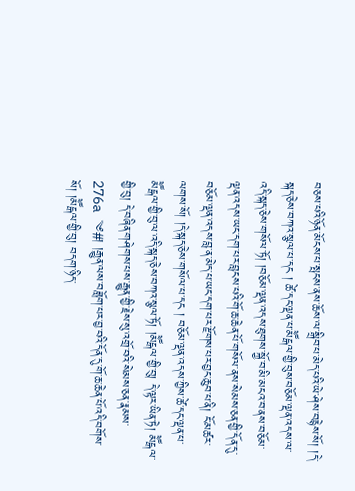བཅས་པའི་ཉོན་མོངས་པ་སྤངས་ནས་ཆོས་ལ་སྒྲིབ་པ་མེད་པའི་ཡེ་ཤེས་བརྙེས་སོ། །དེ་སྐད་ཅེས་བཀའ་སྩལ་པ་དང ། ཚེ་དང་ལྡན་པ་མཽངྒལ་གྱི་བུས་བཅོམ་ལྡན་འདས་ལ་འདི་སྐད་ཅེས་གསོལ་ཏོ། །བཅོམ་ལྡན་འདས་ཐུགས་སྐྱོ་བ་མི་མངའ་བ་ནས་བཅོམ་ལྡན་འདས་ཡང་དག་པར་བླངས་པའི་གོ་ཆ་ཆེན་པོ་གསོལ་ནས་སེམས་ཅན་གྱི་དོན་དུ་བཅོམ་ལྡན་འདས་བླ་ན་མེད་པ་ཡང་དག་པར་རྫོགས་པར་བྱང་ཆུབ་པ་ནི། ངོ་མཚར་ལགས་སོ། །དེ་སྐད་ཅེས་གསོལ་པ་དང ། བཅོམ་ལྡན་འདས་ཀྱིས་ཚེ་དང་ལྡན་པ་མཽངྒལ་གྱི་བུ་ལ་འདི་སྐད་ཅེས་བཀའ་སྩལ་ཏོ། །མཽངྒལ་གྱི་བུ། དེ་ལྟར་ཡིན་ཏེ། མཽངྒལ་གྱི་བུ། དེ་བཞིན་གཤེགས་པས་རྒྱུན་གྱི་རྗེས་སུ་འགྲོ་བའི་སེམས་ཅན་རྣམས་ 276a ༄#། །རྒྱུན་ལས་བཟློག་པར་བྱ་བའི་དོན་དུ་གོ་ཆ་ཆེན་པོ་འདི་བགོས་སོ། །མཽངྒལ་གྱི་བུ། བདག་ཉིད་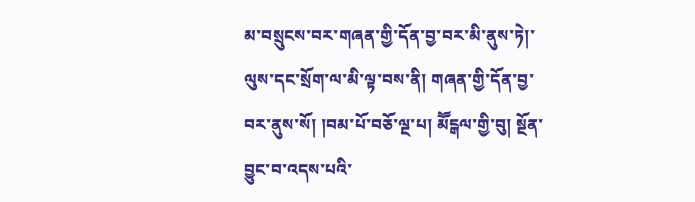མ་བསྲུངས་བར་གཞན་གྱི་དོན་བྱ་བར་མི་ནུས་ཏེ།་ལུས་དང་སྲོག་ལ་མི་ལྟ་བས་ནི། གཞན་གྱི་དོན་བྱ་བར་ནུས་སོ། །བམ་པོ་བཅོ་ལྔ་པ། མཽངྒལ་གྱི་བུ། སྔོན་བྱུང་བ་འདས་པའི་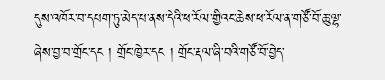དུས་འཁོར་བ་དཔག་ཏུ་མེད་པ་ནས་དེའི་ཕ་རོལ་གྱིའང་ཆེས་ཕ་རོལ་ན་གཙོ་བོ་ཆུ་ལྷ་ཞེས་བྱ་བ་གྲོང་དང ། གྲོང་ཁྱེར་དང ། གྲོང་རྡལ་ཞི་བའི་གཙོ་བོ་བྱེད་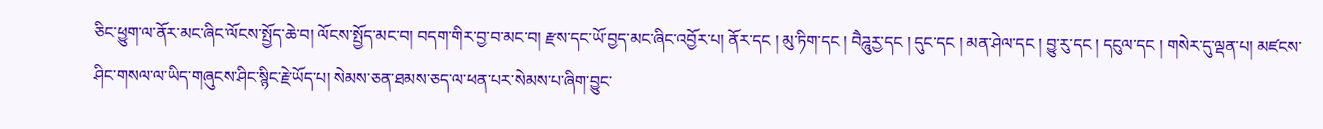ཅིང་ཕྱུག་ལ་ནོར་མང་ཞིང་ལོངས་སྤྱོད་ཆེ་བ། ལོངས་སྤྱོད་མང་བ། བདག་གིར་བྱ་བ་མང་བ། རྫས་དང་ཡོ་བྱད་མང་ཞིང་འབྱོར་པ། ནོར་དང ། མུ་ཏིག་དང ། བཻཌཱུརྱ་དང ། དུང་དང ། མན་ཤེལ་དང ། བྱུ་རུ་དང ། དངུལ་དང ། གསེར་དུ་ལྡན་པ། མཛངས་ཤིང་གསལ་ལ་ཡིད་གཞུངས་ཤིང་སྙིང་རྗེ་ཡོད་པ། སེམས་ཅན་ཐམས་ཅད་ལ་ཕན་པར་སེམས་པ་ཞིག་བྱུང་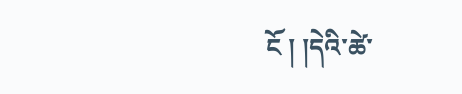ངོ ། །དེའི་ཚེ་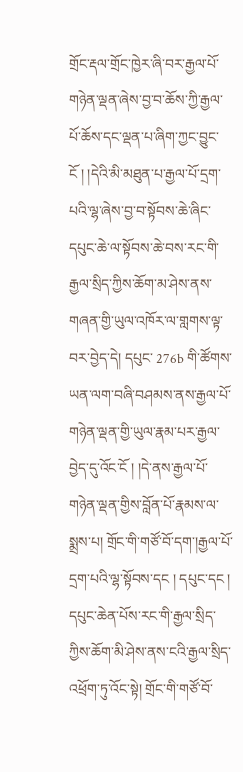གྲོང་རྡལ་གྲོང་ཁྱེར་ཞི་བར་རྒྱལ་པོ་གཉེན་ལྡན་ཞེས་བྱ་བ་ཆོས་ཀྱི་རྒྱལ་པོ་ཆོས་དང་ལྡན་པ་ཞིག་ཀྱང་བྱུང་ངོ ། །དེའི་མི་མཐུན་པ་རྒྱལ་པོ་དྲག་པའི་ལྷ་ཞེས་བྱ་བ་སྟོབས་ཆེ་ཞིང་དཔུང་ཆེ་ལ་སྟོབས་ཆེ་བས་རང་གི་རྒྱལ་སྲིད་ཀྱིས་ཆོག་མ་ཤེས་ནས་གཞན་གྱི་ཡུལ་འཁོར་ལ་གླགས་ལྟ་བར་བྱེད་དེ། དཔུང་ 276b གི་ཚོགས་ཡན་ལག་བཞི་བཤམས་ནས་རྒྱལ་པོ་གཉེན་ལྡན་གྱི་ཡུལ་རྣམ་པར་རྒྱལ་བྱེད་དུ་འོང་ངོ ། །དེ་ནས་རྒྱལ་པོ་གཉེན་ལྡན་གྱིས་བློན་པོ་རྣམས་ལ་སྨྲས་པ། གྲོང་གི་གཙོ་བོ་དག་།རྒྱལ་པོ་དྲག་པའི་ལྷ་སྟོབས་དང ། དཔུང་དང ། དཔུང་ཆེན་པོས་རང་གི་རྒྱལ་སྲིད་ཀྱིས་ཆོག་མི་ཤེས་ནས་ངའི་རྒྱལ་སྲིད་འཕྲོག་ཏུ་འོང་སྟེ། གྲོང་གི་གཙོ་བོ་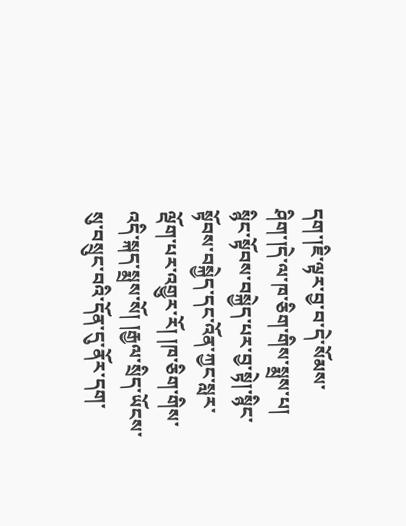དག་།ཇི་ལྟར་བྱ་བ་དེ་སོམས་ཤིག་།དེ་ལ་ཁ་ཅིག་གིས་སྨྲས་པ། སྙིང་སྟོབས་བསྐྱེད་པར་བྱ་སྟེ།་སྙིང་སྟོབས་བསྐྱེད་དང་འོན་ཀྱང་སླར་ལྡོག་པར་འགྱུར་རོ། །ཁ་ཅིག་གིས་འདི་སྐད་སྨྲས་སོ། །རྒྱལ་སྲིད་ཡོངས་སུ་བསྲུང་བའི་དོན་དུ་ནོར་དག་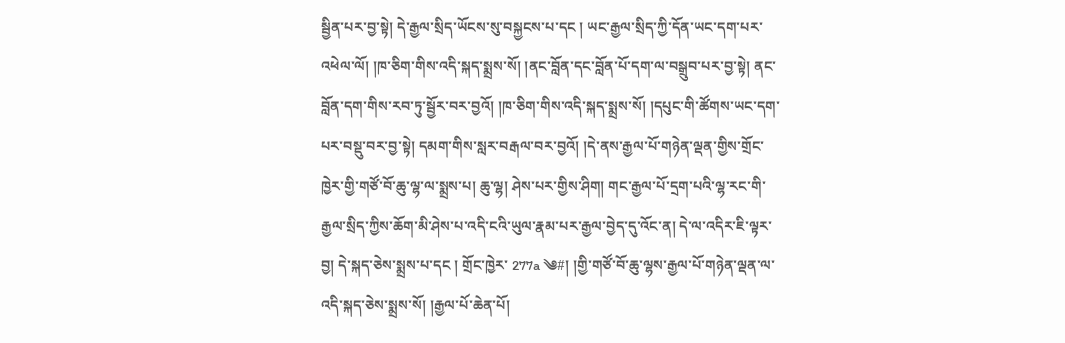སྦྱིན་པར་བྱ་སྟེ། དེ་རྒྱལ་སྲིད་ཡོངས་སུ་བསྐྱངས་པ་དང ། ཡང་རྒྱལ་སྲིད་ཀྱི་དོན་ཡང་དག་པར་འཕེལ་ལོ། །ཁ་ཅིག་གིས་འདི་སྐད་སྨྲས་སོ། །ནང་བློན་དང་བློན་པོ་དག་ལ་བསྒྲུབ་པར་བྱ་སྟེ། ནང་བློན་དག་གིས་རབ་ཏུ་སྦྱོར་བར་བྱའོ། །ཁ་ཅིག་གིས་འདི་སྐད་སྨྲས་སོ། །དཔུང་གི་ཚོགས་ཡང་དག་པར་བསྡུ་བར་བྱ་སྟེ། དམག་གིས་སླར་བརྒལ་བར་བྱའོ། །དེ་ནས་རྒྱལ་པོ་གཉེན་ལྡན་གྱིས་གྲོང་ཁྱེར་གྱི་གཙོ་བོ་ཆུ་ལྷ་ལ་སྨྲས་པ། ཆུ་ལྷ། ཤེས་པར་གྱིས་ཤིག། གང་རྒྱལ་པོ་དྲག་པའི་ལྷ་རང་གི་རྒྱལ་སྲིད་ཀྱིས་ཆོག་མི་ཤེས་པ་འདི་ངའི་ཡུལ་རྣམ་པར་རྒྱལ་བྱེད་དུ་འོང་ན། དེ་ལ་འདིར་ཇི་ལྟར་བྱ། དེ་སྐད་ཅེས་སྨྲས་པ་དང ། གྲོང་ཁྱེར་ 277a ༄#། །གྱི་གཙོ་བོ་ཆུ་ལྷས་རྒྱལ་པོ་གཉེན་ལྡན་ལ་འདི་སྐད་ཅེས་སྨྲས་སོ། །རྒྱལ་པོ་ཆེན་པོ།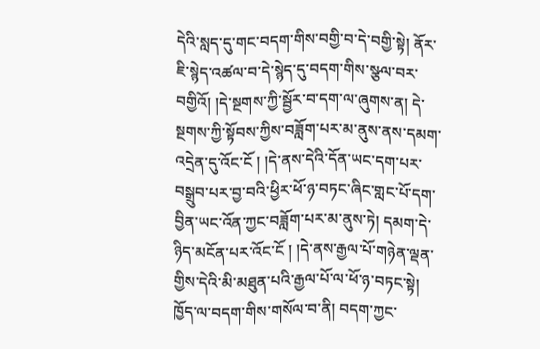དེའི་སླད་དུ་གང་བདག་གིས་བགྱི་བ་དེ་བགྱི་སྟེ། ནོར་ཇི་སྙེད་འཚལ་བ་དེ་སྙེད་དུ་བདག་གིས་སྩལ་བར་བགྱིའོ། །དེ་སྔགས་ཀྱི་སྦྱོར་བ་དག་ལ་ཞུགས་ན། དེ་སྔགས་ཀྱི་སྟོབས་ཀྱིས་བཟློག་པར་མ་ནུས་ནས་དམག་འདྲེན་དུ་འོང་ངོ ། །དེ་ནས་དེའི་དོན་ཡང་དག་པར་བསྒྲུབ་པར་བྱ་བའི་ཕྱིར་ཕོ་ཉ་བཏང་ཞིང་གླང་པོ་དག་བྱིན་ཡང་འོན་ཀྱང་བཟློག་པར་མ་ནུས་ཏེ། དམག་དེ་ཉིད་མངོན་པར་འོང་ངོ ། །དེ་ནས་རྒྱལ་པོ་གཉེན་ལྡན་གྱིས་དེའི་མི་མཐུན་པའི་རྒྱལ་པོ་ལ་ཕོ་ཉ་བཏང་སྟེ། ཁྱོད་ལ་བདག་གིས་གསོལ་བ་ནི། བདག་ཀྱང་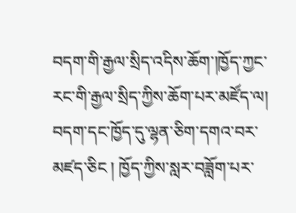བདག་གི་རྒྱལ་སྲིད་འདིས་ཆོག་།ཁྱོད་ཀྱང་རང་གི་རྒྱལ་སྲིད་ཀྱིས་ཆོག་པར་མཛོད་ལ། བདག་དང་ཁྱོད་དུ་ལྷན་ཅིག་དགའ་བར་མཛད་ཅིང ། ཁྱོད་ཀྱིས་སླར་བཟློག་པར་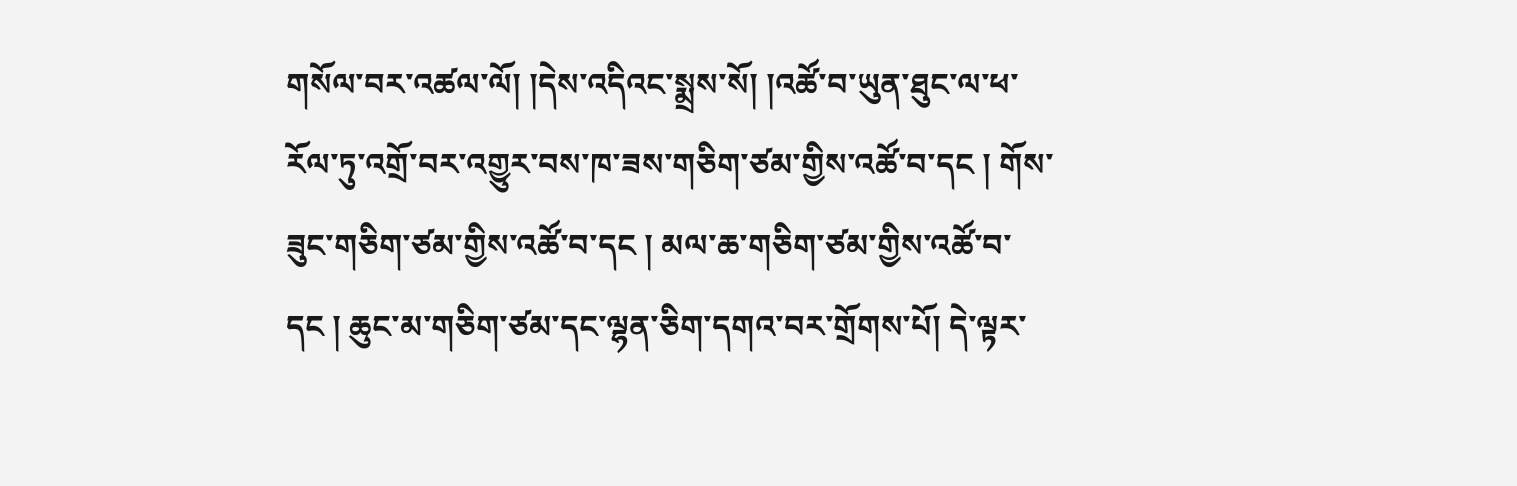གསོལ་བར་འཚལ་ལོ། །དེས་འདིའང་སྨྲས་སོ། །འཚོ་བ་ཡུན་ཐུང་ལ་ཕ་རོལ་ཏུ་འགྲོ་བར་འགྱུར་བས་ཁ་ཟས་གཅིག་ཙམ་གྱིས་འཚོ་བ་དང ། གོས་ཟུང་གཅིག་ཙམ་གྱིས་འཚོ་བ་དང ། མལ་ཆ་གཅིག་ཙམ་གྱིས་འཚོ་བ་དང ། ཆུང་མ་གཅིག་ཙམ་དང་ལྷན་ཅིག་དགའ་བར་གྲོགས་པོ། དེ་ལྟར་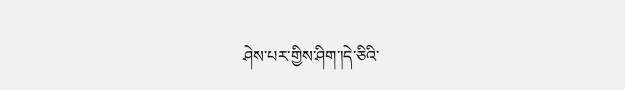ཤེས་པར་གྱིས་ཤིག་།དེ་ཅིའི་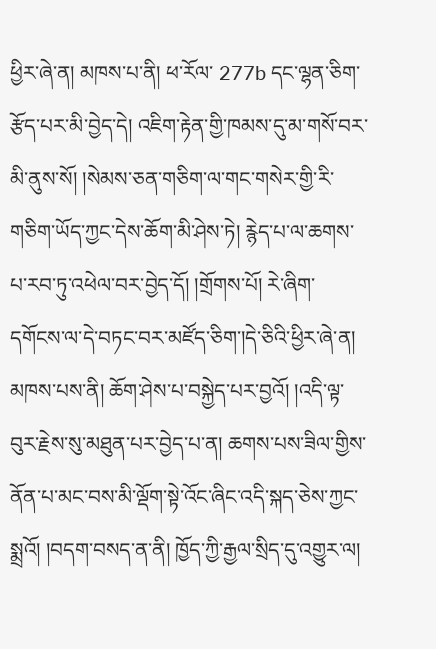ཕྱིར་ཞེ་ན། མཁས་པ་ནི། ཕ་རོལ་ 277b དང་ལྷན་ཅིག་རྩོད་པར་མི་བྱེད་དེ། འཇིག་རྟེན་གྱི་ཁམས་དུ་མ་གསོ་བར་མི་ནུས་སོ། །སེམས་ཅན་གཅིག་ལ་གང་གསེར་གྱི་རི་གཅིག་ཡོད་ཀྱང་དེས་ཆོག་མི་ཤེས་ཏེ། རྙེད་པ་ལ་ཆགས་པ་རབ་ཏུ་འཕེལ་བར་བྱེད་དོ། །གྲོགས་པོ། རེ་ཞིག་དགོངས་ལ་དེ་བཏང་བར་མཛོད་ཅིག་།དེ་ཅིའི་ཕྱིར་ཞེ་ན། མཁས་པས་ནི། ཆོག་ཤེས་པ་བསྐྱེད་པར་བྱའོ། །འདི་ལྟ་བུར་རྗེས་སུ་མཐུན་པར་བྱེད་པ་ན། ཆགས་པས་ཟིལ་གྱིས་ནོན་པ་མང་བས་མི་ལྡོག་སྟེ་འོང་ཞིང་འདི་སྐད་ཅེས་ཀྱང་སྨྲའོ། །བདག་བསད་ན་ནི། ཁྱོད་ཀྱི་རྒྱལ་སྲིད་དུ་འགྱུར་ལ།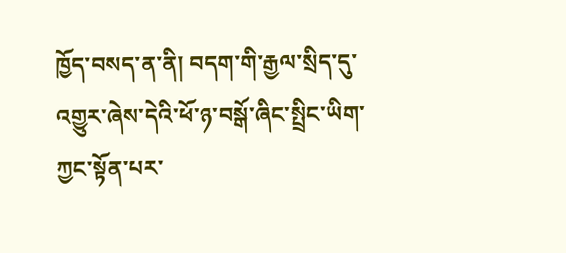ཁྱོད་བསད་ན་ནི། བདག་གི་རྒྱལ་སྲིད་དུ་འགྱུར་ཞེས་དེའི་ཕོ་ཉ་བསྒོ་ཞིང་སྤྲིང་ཡིག་ཀྱང་སྟོན་པར་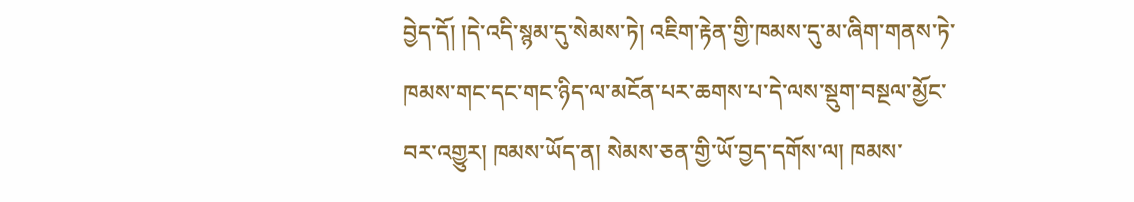བྱེད་དོ། །དེ་འདི་སྙམ་དུ་སེམས་ཏེ། འཇིག་རྟེན་གྱི་ཁམས་དུ་མ་ཞིག་གནས་ཏེ་ཁམས་གང་དང་གང་ཉིད་ལ་མངོན་པར་ཆགས་པ་དེ་ལས་སྡུག་བསྔལ་མྱོང་བར་འགྱུར། ཁམས་ཡོད་ན། སེམས་ཅན་གྱི་ཡོ་བྱད་དགོས་ལ། ཁམས་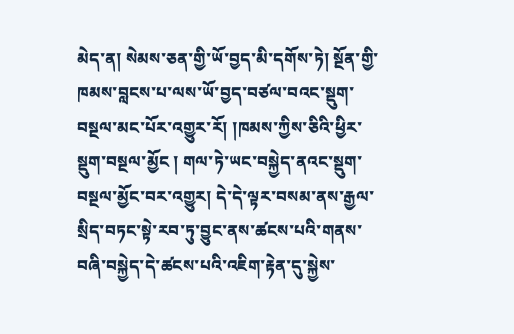མེད་ན། སེམས་ཅན་གྱི་ཡོ་བྱད་མི་དགོས་ཏེ། སྔོན་གྱི་ཁམས་བླངས་པ་ལས་ཡོ་བྱད་བཙལ་བའང་སྡུག་བསྔལ་མང་པོར་འགྱུར་རོ། །ཁམས་ཀྱིས་ཅིའི་ཕྱིར་སྡུག་བསྔལ་མྱོང ། གལ་ཏེ་ཡང་བསྐྱེད་ནའང་སྡུག་བསྔལ་མྱོང་བར་འགྱུར། དེ་དེ་ལྟར་བསམ་ནས་རྒྱལ་སྲིད་བཏང་སྟེ་རབ་ཏུ་བྱུང་ནས་ཚངས་པའི་གནས་བཞི་བསྐྱེད་དེ་ཚངས་པའི་འཇིག་རྟེན་དུ་སྐྱེས་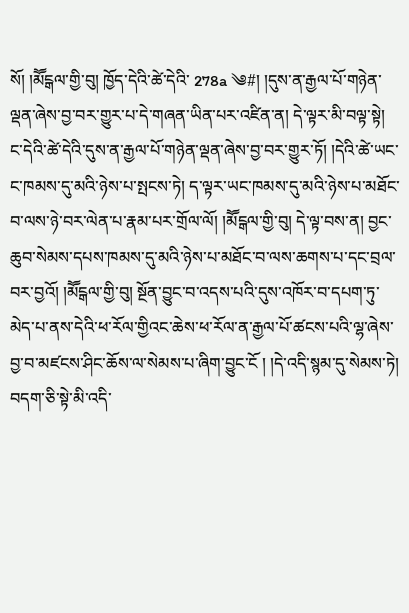སོ། །མཽངྒལ་གྱི་བུ། ཁྱོད་དེའི་ཚེ་དེའི་ 278a ༄#། །དུས་ན་རྒྱལ་པོ་གཉེན་ལྡན་ཞེས་བྱ་བར་གྱུར་པ་དེ་གཞན་ཡིན་པར་འཛིན་ན། དེ་ལྟར་མི་བལྟ་སྟེ། ང་དེའི་ཚེ་དེའི་དུས་ན་རྒྱལ་པོ་གཉེན་ལྡན་ཞེས་བྱ་བར་གྱུར་ཏོ། །དེའི་ཚེ་ཡང་ང་ཁམས་དུ་མའི་ཉེས་པ་སྤངས་ཏེ། ད་ལྟར་ཡང་ཁམས་དུ་མའི་ཉེས་པ་མཐོང་བ་ལས་ཉེ་བར་ལེན་པ་རྣམ་པར་གྲོལ་ལོ། །མཽངྒལ་གྱི་བུ། དེ་ལྟ་བས་ན། བྱང་ཆུབ་སེམས་དཔས་ཁམས་དུ་མའི་ཉེས་པ་མཐོང་བ་ལས་ཆགས་པ་དང་བྲལ་བར་བྱའོ། །མཽངྒལ་གྱི་བུ། སྔོན་བྱུང་བ་འདས་པའི་དུས་འཁོར་བ་དཔག་ཏུ་མེད་པ་ནས་དེའི་ཕ་རོལ་གྱིའང་ཆེས་ཕ་རོལ་ན་རྒྱལ་པོ་ཚངས་པའི་ལྷ་ཞེས་བྱ་བ་མཛངས་ཤིང་ཆོས་ལ་སེམས་པ་ཞིག་བྱུང་ངོ ། །དེ་འདི་སྙམ་དུ་སེམས་ཏེ། བདག་ཅི་སྟེ་མི་འདི་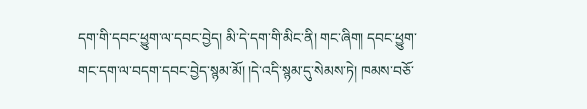དག་གི་དབང་ཕྱུག་ལ་དབང་བྱེད། མི་དེ་དག་གི་མིང་ནི། གང་ཞིག། དབང་ཕྱུག་གང་དག་ལ་བདག་དབང་བྱེད་སྙམ་མོ། །དེ་འདི་སྙམ་དུ་སེམས་ཏེ། ཁམས་བཅོ་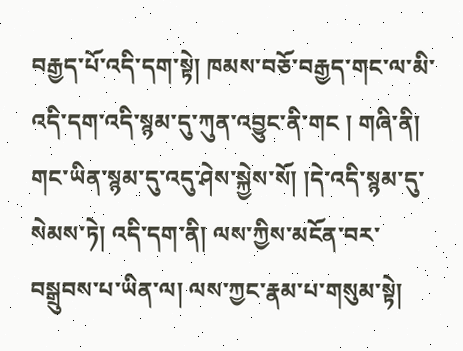བརྒྱད་པོ་འདི་དག་སྟེ། ཁམས་བཅོ་བརྒྱད་གང་ལ་མི་འདི་དག་འདི་སྙམ་དུ་ཀུན་འབྱུང་ནི་གང ། གཞི་ནི། གང་ཡིན་སྙམ་དུ་འདུ་ཤེས་སྐྱེས་སོ། །དེ་འདི་སྙམ་དུ་སེམས་ཏེ། འདི་དག་ནི། ལས་ཀྱིས་མངོན་བར་བསྒྲུབས་པ་ཡིན་ལ། ལས་ཀྱང་རྣམ་པ་གསུམ་སྟེ།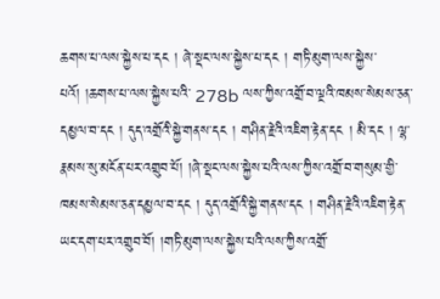ཆགས་པ་ལས་སྐྱེས་པ་དང ། ཞེ་སྡང་ལས་སྐྱེས་པ་དང ། གཏི་མུག་ལས་སྐྱེས་པའོ། །ཆགས་པ་ལས་སྐྱེས་པའི་ 278b ལས་ཀྱིས་འགྲོ་བ་ལྔའི་ཁམས་སེམས་ཅན་དམྱལ་བ་དང ། དུད་འགྲོའི་སྐྱེ་གནས་དང ། གཤིན་རྗེའི་འཇིག་རྟེན་དང ། མི་དང ། ལྷ་རྣམས་སུ་མངོན་པར་འགྲུབ་པོ། །ཞེ་སྡང་ལས་སྐྱེས་པའི་ལས་ཀྱིས་འགྲོ་བ་གསུམ་གྱི་ཁམས་སེམས་ཅན་དམྱལ་བ་དང ། དུད་འགྲོའི་སྐྱེ་གནས་དང ། གཤིན་རྗེའི་འཇིག་རྟེན་ཡང་དག་པར་འགྲུབ་བོ། །གཏི་མུག་ལས་སྐྱེས་པའི་ལས་ཀྱིས་འགྲོ་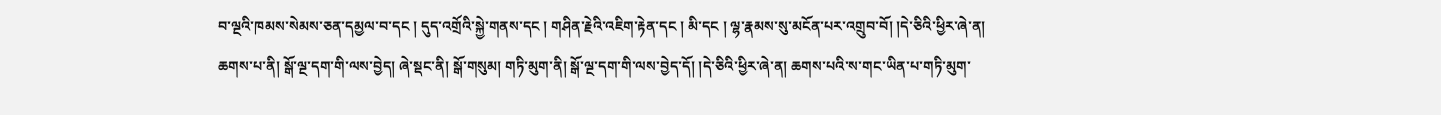བ་ལྔའི་ཁམས་སེམས་ཅན་དམྱལ་བ་དང ། དུད་འགྲོའི་སྐྱེ་གནས་དང ། གཤིན་རྗེའི་འཇིག་རྟེན་དང ། མི་དང ། ལྷ་རྣམས་སུ་མངོན་པར་འགྲུབ་བོ། །དེ་ཅིའི་ཕྱིར་ཞེ་ན། ཆགས་པ་ནི། སྒོ་ལྔ་དག་གི་ལས་བྱེད། ཞེ་སྡང་ནི། སྒོ་གསུམ། གཏི་མུག་ནི། སྒོ་ལྔ་དག་གི་ལས་བྱེད་དོ། །དེ་ཅིའི་ཕྱིར་ཞེ་ན། ཆགས་པའི་ས་གང་ཡིན་པ་གཏི་མུག་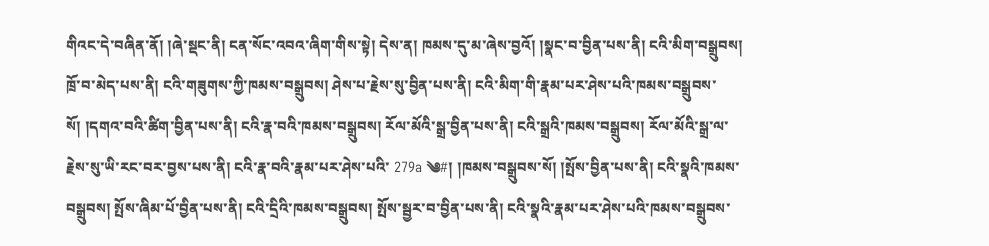གིའང་དེ་བཞིན་ནོ། །ཞེ་སྡང་ནི། ངན་སོང་འབའ་ཞིག་གིས་སྟེ། དེས་ན། ཁམས་དུ་མ་ཞེས་བྱའོ། །སྣང་བ་བྱིན་པས་ནི། ངའི་མིག་བསྒྲུབས། ཁྲོ་བ་མེད་པས་ནི། ངའི་གཟུགས་ཀྱི་ཁམས་བསྒྲུབས། ཤེས་པ་རྗེས་སུ་བྱིན་པས་ནི། ངའི་མིག་གི་རྣམ་པར་ཤེས་པའི་ཁམས་བསྒྲུབས་སོ། །དགའ་བའི་ཚིག་བྱིན་པས་ནི། ངའི་རྣ་བའི་ཁམས་བསྒྲུབས། རོལ་མོའི་སྒྲ་བྱིན་པས་ནི། ངའི་སྒྲའི་ཁམས་བསྒྲུབས། རོལ་མོའི་སྒྲ་ལ་རྗེས་སུ་ཡི་རང་བར་བྱས་པས་ནི། ངའི་རྣ་བའི་རྣམ་པར་ཤེས་པའི་ 279a ༄#། །ཁམས་བསྒྲུབས་སོ། །སྤོས་བྱིན་པས་ནི། ངའི་སྣའི་ཁམས་བསྒྲུབས། སྤོས་ཞིམ་པོ་བྱིན་པས་ནི། ངའི་དྲིའི་ཁམས་བསྒྲུབས། སྤོས་སྦྱར་བ་བྱིན་པས་ནི། ངའི་སྣའི་རྣམ་པར་ཤེས་པའི་ཁམས་བསྒྲུབས་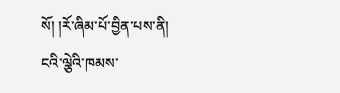སོ། །རོ་ཞིམ་པོ་བྱིན་པས་ནི། ངའི་ལྕེའི་ཁམས་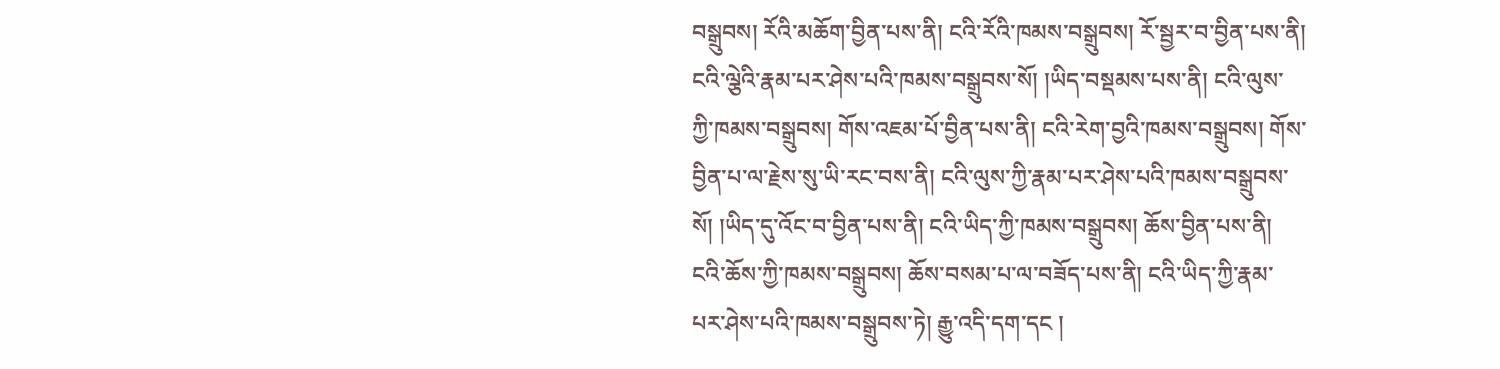བསྒྲུབས། རོའི་མཆོག་བྱིན་པས་ནི། ངའི་རོའི་ཁམས་བསྒྲུབས། རོ་སྦྱར་བ་བྱིན་པས་ནི། ངའི་ལྕེའི་རྣམ་པར་ཤེས་པའི་ཁམས་བསྒྲུབས་སོ། །ཡིད་བསྡམས་པས་ནི། ངའི་ལུས་ཀྱི་ཁམས་བསྒྲུབས། གོས་འཇམ་པོ་བྱིན་པས་ནི། ངའི་རེག་བྱའི་ཁམས་བསྒྲུབས། གོས་བྱིན་པ་ལ་རྗེས་སུ་ཡི་རང་བས་ནི། ངའི་ལུས་ཀྱི་རྣམ་པར་ཤེས་པའི་ཁམས་བསྒྲུབས་སོ། །ཡིད་དུ་འོང་བ་བྱིན་པས་ནི། ངའི་ཡིད་ཀྱི་ཁམས་བསྒྲུབས། ཆོས་བྱིན་པས་ནི། ངའི་ཆོས་ཀྱི་ཁམས་བསྒྲུབས། ཆོས་བསམ་པ་ལ་བཟོད་པས་ནི། ངའི་ཡིད་ཀྱི་རྣམ་པར་ཤེས་པའི་ཁམས་བསྒྲུབས་ཏེ། རྒྱུ་འདི་དག་དང །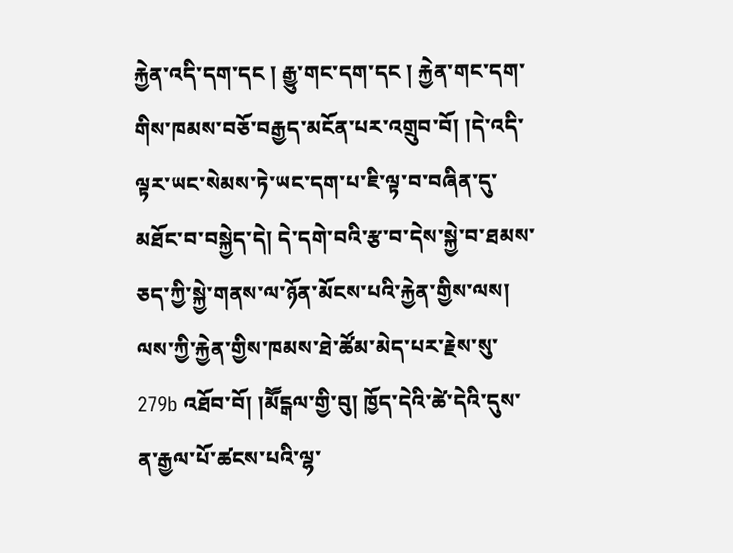རྐྱེན་འདི་དག་དང ། རྒྱུ་གང་དག་དང ། རྐྱེན་གང་དག་གིས་ཁམས་བཅོ་བརྒྱད་མངོན་པར་འགྲུབ་བོ། །དེ་འདི་ལྟར་ཡང་སེམས་ཏེ་ཡང་དག་པ་ཇི་ལྟ་བ་བཞིན་དུ་མཐོང་བ་བསྐྱེད་དེ། དེ་དགེ་བའི་རྩ་བ་དེས་སྐྱེ་བ་ཐམས་ཅད་ཀྱི་སྐྱེ་གནས་ལ་ཉོན་མོངས་པའི་རྐྱེན་གྱིས་ལས། ལས་ཀྱི་རྐྱེན་གྱིས་ཁམས་ཐེ་ཚོམ་མེད་པར་རྗེས་སུ་ 279b འཐོབ་བོ། །མཽངྒལ་གྱི་བུ། ཁྱོད་དེའི་ཚེ་དེའི་དུས་ན་རྒྱལ་པོ་ཚངས་པའི་ལྷ་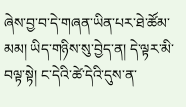ཞེས་བྱ་བ་དེ་གཞན་ཡིན་པར་ཐེ་ཚོམ་མམ། ཡིད་གཉིས་སུ་བྱེད་ན། དེ་ལྟར་མི་བལྟ་སྟེ། ང་དེའི་ཚེ་དེའི་དུས་ན་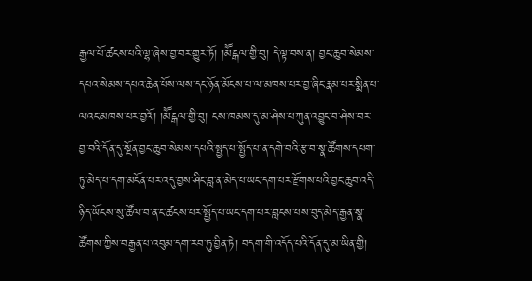རྒྱལ་པོ་ཚངས་པའི་ལྷ་ཞེས་བྱ་བར་གྱུར་ཏོ། །མཽངྒལ་གྱི་བུ། དེ་ལྟ་བས་ན། བྱང་ཆུབ་སེམས་དཔའ་སེམས་དཔའ་ཆེན་པོས་ལས་དང་ཉོན་མོངས་པ་ལ་མཁས་པར་བྱ་ཞིང་རྣམ་པར་སྨིན་པ་ལའང་མཁས་པར་བྱའོ། །མཽངྒལ་གྱི་བུ། ངས་ཁམས་དུ་མ་ཤེས་པ་ཀུན་འབྱུང་བ་ཤེས་བར་བྱ་བའི་དོན་དུ་སྔོན་བྱང་ཆུབ་སེམས་དཔའི་སྤྱད་པ་སྤྱོད་པ་ན་དགེ་བའི་རྩ་བ་སྣ་ཚོགས་དཔག་ཏུ་མེད་པ་དག་མངོན་པར་འདུ་བྱས་ཤིང་བླ་ན་མེད་པ་ཡང་དག་པར་རྫོགས་པའི་བྱང་ཆུབ་འདི་ཉིད་ཡོངས་སུ་ཚོལ་བ་ན་ང་ཚངས་པར་སྤྱོད་པ་ཡང་དག་པར་བླངས་པས་བུད་མེད་རྒྱན་སྣ་ཚོགས་ཀྱིས་བརྒྱན་པ་འབུམ་དག་རབ་ཏུ་བྱིན་ཏེ། བདག་གི་འདོད་པའི་དོན་དུ་མ་ཡིན་གྱི།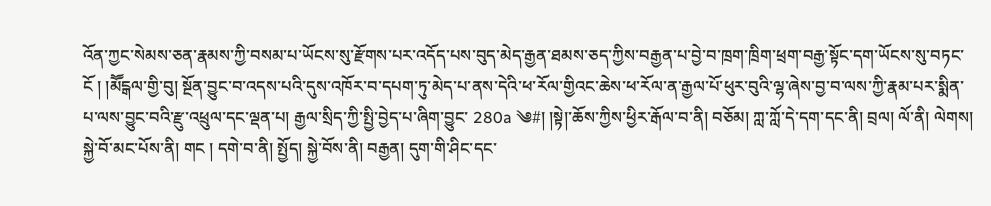འོན་ཀྱང་སེམས་ཅན་རྣམས་ཀྱི་བསམ་པ་ཡོངས་སུ་རྫོགས་པར་འདོད་པས་བུད་མེད་རྒྱན་ཐམས་ཅད་ཀྱིས་བརྒྱན་པ་བྱེ་བ་ཁྲག་ཁྲིག་ཕྲག་བརྒྱ་སྟོང་དག་ཡོངས་སུ་བཏང་ངོ ། །མཽངྒལ་གྱི་བུ། སྔོན་བྱུང་བ་འདས་པའི་དུས་འཁོར་བ་དཔག་ཏུ་མེད་པ་ནས་དེའི་ཕ་རོལ་གྱིའང་ཆེས་ཕ་རོལ་ན་རྒྱལ་པོ་ཕུར་བུའི་ལྷ་ཞེས་བྱ་བ་ལས་ཀྱི་རྣམ་པར་སྨིན་པ་ལས་བྱུང་བའི་རྫུ་འཕྲུལ་དང་ལྡན་པ། རྒྱལ་སྲིད་ཀྱི་སྤྱི་བྱེད་པ་ཞིག་བྱུང་ 280a ༄#། །སྟེ།་ཆོས་ཀྱིས་ཕྱིར་རྒོལ་བ་ནི། བཅོམ། ཀླ་ཀློ་དེ་དག་དང་ནི། བྲལ། ལོ་ནི། ལེགས། སྐྱེ་བོ་མང་པོས་ནི། གང ། དགེ་བ་ནི། སྤྱོད། སྐྱེ་བོས་ནི། བརྒྱན། དུག་གི་ཤིང་དང་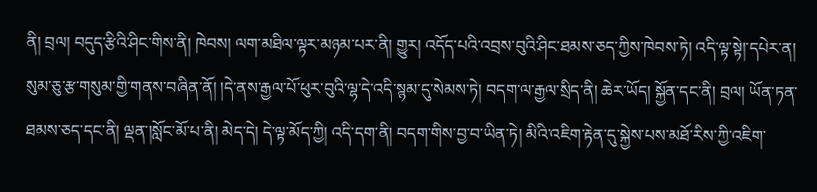ནི། བྲལ། བདུད་རྩིའི་ཤིང་གིས་ནི། ཁེབས། ལག་མཐིལ་ལྟར་མཉམ་པར་ནི། གྱུར། འདོད་པའི་འབྲས་བུའི་ཤིང་ཐམས་ཅད་ཀྱིས་ཁེབས་ཏེ། འདི་ལྟ་སྟེ།་དཔེར་ན། སུམ་ཅུ་རྩ་གསུམ་གྱི་གནས་བཞིན་ནོ། །དེ་ནས་རྒྱལ་པོ་ཕུར་བུའི་ལྷ་དེ་འདི་སྙམ་དུ་སེམས་ཏེ། བདག་ལ་རྒྱལ་སྲིད་ནི། ཆེར་ཡོད། སྐྱོན་དང་ནི། བྲལ། ཡོན་ཏན་ཐམས་ཅད་དང་ནི། ལྡན་།སློང་མོ་པ་ནི། མེད་དེ། དེ་ལྟ་མོད་ཀྱི། འདི་དག་ནི། བདག་གིས་བྱ་བ་ཡིན་ཏེ། མིའི་འཇིག་རྟེན་དུ་སྐྱེས་པས་མཐོ་རིས་ཀྱི་འཇིག་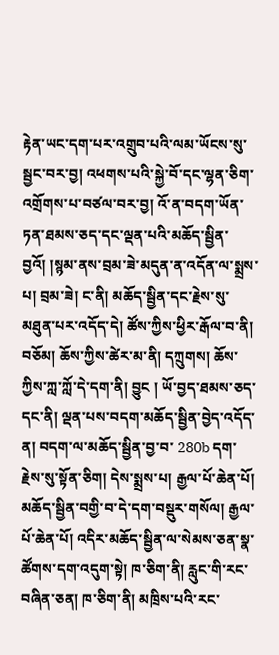རྟེན་ཡང་དག་པར་འགྲུབ་པའི་ལམ་ཡོངས་སུ་སྦྱང་བར་བྱ། འཕགས་པའི་སྐྱེ་བོ་དང་ལྷན་ཅིག་འགྲོགས་པ་བཙལ་བར་བྱ། འོ་ན་བདག་ཡོན་ཏན་ཐམས་ཅད་དང་ལྡན་པའི་མཆོད་སྦྱིན་བྱའོ། །སྙམ་ནས་བྲམ་ཟེ་མདུན་ན་འདོན་ལ་སྨྲས་པ། བྲམ་ཟེ། ང་ནི། མཆོད་སྦྱིན་དང་རྗེས་སུ་མཐུན་པར་འདོད་དེ། ཚོས་ཀྱིས་ཕྱིར་རྒོལ་བ་ནི། བཅོམ། ཆོས་ཀྱིས་ཚེར་མ་ནི། དཀྲུགས། ཆོས་ཀྱིས་ཀླ་ཀློ་དེ་དག་ནི། བྱུང ། ཡོ་བྱད་ཐམས་ཅད་དང་ནི། ལྡན་པས་བདག་མཆོད་སྦྱིན་བྱེད་འདོད་ན། བདག་ལ་མཆོད་སྦྱིན་བྱ་བ་ 280b དག་རྗེས་སུ་སྟོན་ཅིག། དེས་སྨྲས་པ། རྒྱལ་པོ་ཆེན་པོ། མཆོད་སྦྱིན་བགྱི་བ་དེ་དག་བསྡུར་གསོལ། རྒྱལ་པོ་ཆེན་པོ། འདིར་མཆོད་སྦྱིན་ལ་སེམས་ཅན་སྣ་ཚོགས་དག་འདུག་སྟེ། ཁ་ཅིག་ནི། རླུང་གི་རང་བཞིན་ཅན། ཁ་ཅིག་ནི། མཁྲིས་པའི་རང་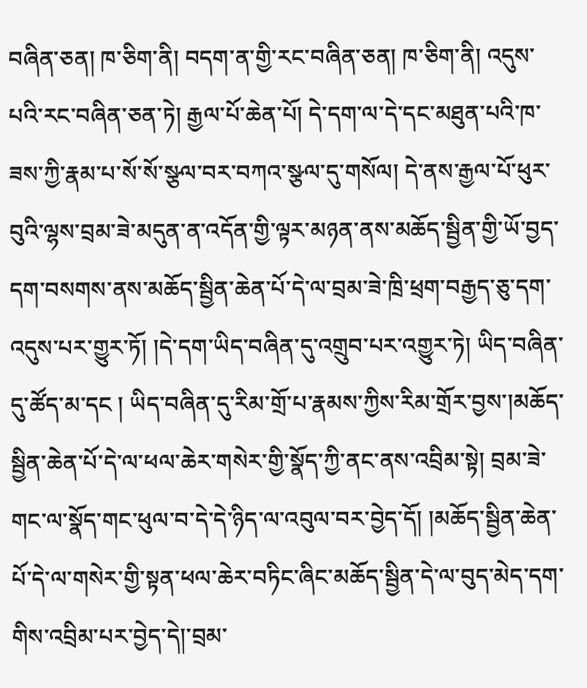བཞིན་ཅན། ཁ་ཅིག་ནི། བདག་ན་གྱི་རང་བཞིན་ཅན། ཁ་ཅིག་ནི། འདུས་པའི་རང་བཞིན་ཅན་ཏེ། རྒྱལ་པོ་ཆེན་པོ། དེ་དག་ལ་དེ་དང་མཐུན་པའི་ཁ་ཟས་ཀྱི་རྣམ་པ་སོ་སོ་སྩལ་བར་བཀའ་སྩལ་དུ་གསོལ། དེ་ནས་རྒྱལ་པོ་ཕུར་བུའི་ལྷས་བྲམ་ཟེ་མདུན་ན་འདོན་གྱི་ལྟར་མཉན་ནས་མཆོད་སྦྱིན་གྱི་ཡོ་བྱད་དག་བསགས་ནས་མཆོད་སྦྱིན་ཆེན་པོ་དེ་ལ་བྲམ་ཟེ་ཁྲི་ཕྲག་བརྒྱད་ཅུ་དག་འདུས་པར་གྱུར་ཏོ། །དེ་དག་ཡིད་བཞིན་དུ་འགྲུབ་པར་འགྱུར་ཏེ། ཡིད་བཞིན་དུ་ཚོད་མ་དང ། ཡིད་བཞིན་དུ་རིམ་གྲོ་པ་རྣམས་ཀྱིས་རིམ་གྲོར་བྱས་།མཆོད་སྦྱིན་ཆེན་པོ་དེ་ལ་ཕལ་ཆེར་གསེར་གྱི་སྣོད་ཀྱི་ནང་ནས་འབྲིམ་སྟེ། བྲམ་ཟེ་གང་ལ་སྣོད་གང་ཕུལ་བ་དེ་དེ་ཉིད་ལ་འབུལ་བར་བྱེད་དོ། །མཆོད་སྦྱིན་ཆེན་པོ་དེ་ལ་གསེར་གྱི་སྟན་ཕལ་ཆེར་བཏིང་ཞིང་མཆོད་སྦྱིན་དེ་ལ་བུད་མེད་དག་གིས་འབྲིམ་པར་བྱེད་དེ།་བྲམ་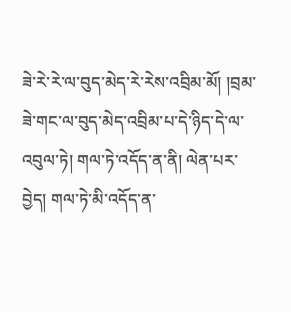ཟེ་རེ་རེ་ལ་བུད་མེད་རེ་རེས་འབྲིམ་མོ། །བྲམ་ཟེ་གང་ལ་བུད་མེད་འབྲིམ་པ་དེ་ཉིད་དེ་ལ་འབུལ་ཏེ། གལ་ཏེ་འདོད་ན་ནི། ལེན་པར་བྱེད། གལ་ཏེ་མི་འདོད་ན་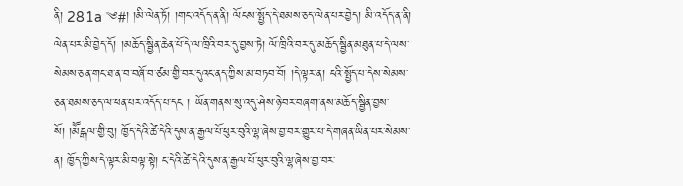ནི། 281a ༄#། །མི་ལེན་ཏོ། །གང་འདོད་ན་ནི། ལོངས་སྤྱོད་དེ་ཐམས་ཅད་ལེན་པར་བྱེད། མི་འདོད་ན་ནི། ལེན་པར་མི་བྱེད་དོ། །མཆོད་སྦྱིན་ཆེན་པོ་དེ་ལ་ཁྲིའི་བར་དུ་བྱས་ཏེ། ལོ་ཁྲིའི་བར་དུ་མཆོད་སྦྱིན་མཐུན་པ་དེ་ལས་སེམས་ཅན་གང་ཐ་ན་བ་བཞོ་བ་ཙམ་གྱི་བར་དུའང་ནད་ཀྱིས་མ་བཏབ་བོ། །དེ་ལྟར་ན། ངའི་སྤྱོད་པ་དེས་སེམས་ཅན་ཐམས་ཅད་ལ་ཕན་པར་འདོད་པ་དང ། ཡོན་གནས་སུ་འདུ་ཤེས་ཉེ་བར་བཞག་ནས་མཆོད་སྦྱིན་བྱས་སོ། །མཽངྒལ་གྱི་བུ། ཁྱོད་དེའི་ཚེ་དེའི་དུས་ན་རྒྱལ་པོ་ཕུར་བུའི་ལྷ་ཞེས་བྱ་བར་གྱུར་པ་དེ་གཞན་ཡིན་པར་སེམས་ན། ཁྱོད་ཀྱིས་དེ་ལྟར་མི་བལྟ་སྟེ། ང་དེའི་ཚེ་དེའི་དུས་ན་རྒྱལ་པོ་ཕུར་བུའི་ལྷ་ཞེས་བྱ་བར་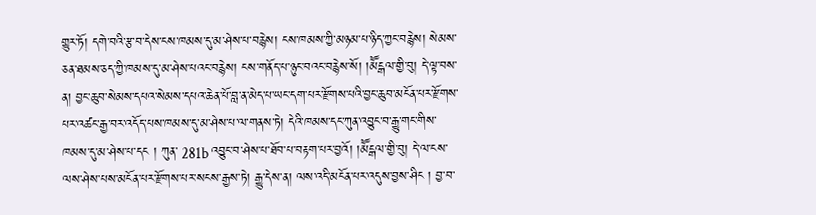གྱུར་ཏོ། དགེ་བའི་རྩ་བ་དེས་ངས་ཁམས་དུ་མ་ཤེས་པ་བརྙེས། ངས་ཁམས་ཀྱི་མཉམ་པ་ཉིད་ཀྱང་བརྙེས། སེམས་ཅན་ཐམས་ཅད་ཀྱི་ཁམས་དུ་མ་ཤེས་པའང་བརྙེས། ངས་གནོད་པ་ཉུང་བའང་བརྙེས་སོ། །མཽངྒལ་གྱི་བུ། དེ་ལྟ་བས་ན། བྱང་ཆུབ་སེམས་དཔའ་སེམས་དཔའ་ཆེན་པོ་བླ་ན་མེད་པ་ཡང་དག་པར་རྫོགས་པའི་བྱང་ཆུབ་མངོན་པར་རྫོགས་པར་འཚང་རྒྱ་བར་འདོད་པས་ཁམས་དུ་མ་ཤེས་པ་ལ་གནས་ཏེ། དེའི་ཁམས་དང་ཀུན་འབྱུང་བ་རྒྱུ་གང་གིས་ཁམས་དུ་མ་ཤེས་པ་དང ། ཀུན་ 281b འབྱུང་བ་ཤེས་པ་ཐོབ་པ་བརྟག་པར་བྱའོ། །མཽངྒལ་གྱི་བུ། དེ་ལ་ངས་ལས་ཤེས་པས་མངོན་པར་རྫོགས་པར་སངས་རྒྱས་ཏེ། རྒྱུ་དེས་ན། ལས་འདི་མངོན་པར་འདུས་བྱས་ཤིང ། བྱ་བ་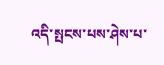འདི་སྤངས་པས་ཤེས་པ་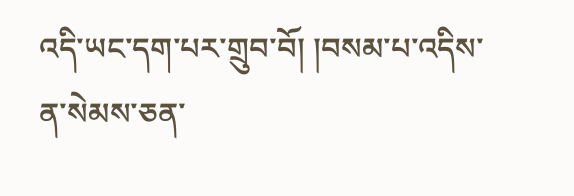འདི་ཡང་དག་པར་གྲུབ་བོ། །བསམ་པ་འདིས་ན་སེམས་ཅན་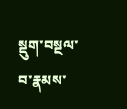སྡུག་བསྔལ་བ་རྣམས་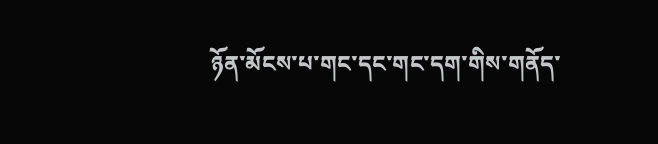ཉོན་མོངས་པ་གང་དང་གང་དག་གིས་གནོད་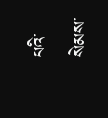པའི་སེམས་